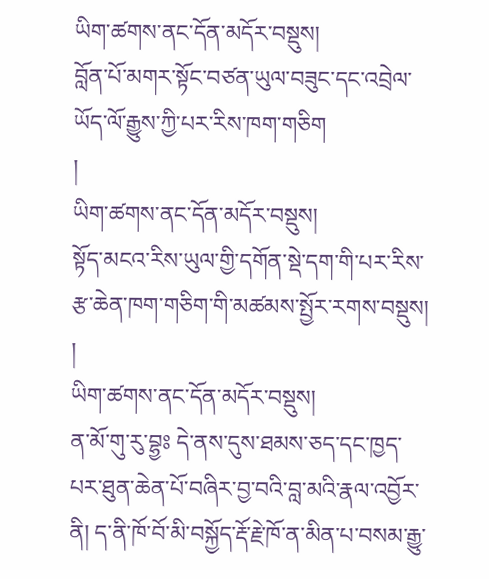ཡིག་ཚགས་ནང་དོན་མདོར་བསྡུས།
བློན་པོ་མགར་སྟོང་བཙན་ཡུལ་བཟུང་དང་འབྲེལ་ཡོད་ལོ་རྒྱུས་ཀྱི་པར་རིས་ཁག་གཅིག
།
ཡིག་ཚགས་ནང་དོན་མདོར་བསྡུས།
སྟོད་མངའ་རིས་ཡུལ་གྱི་དགོན་སྡེ་དག་གི་པར་རིས་རྩ་ཆེན་ཁག་གཅིག་གི་མཚམས་སྤྱོར་རགས་བསྡུས།
།
ཡིག་ཚགས་ནང་དོན་མདོར་བསྡུས།
ན་མོ་གུ་རུ་བྷྱཿ དེ་ནས་དུས་ཐམས་ཅད་དང་ཁྱད་པར་ཐུན་ཆེན་པོ་བཞིར་བྱ་བའི་བླ་མའི་རྣལ་འབྱོར་ནི། ད་ནི་ཁོ་བོ་མི་བསྐྱོད་རྡོ་རྗེ་ཁོ་ན་མིན་པ་བསམ་རྒྱུ་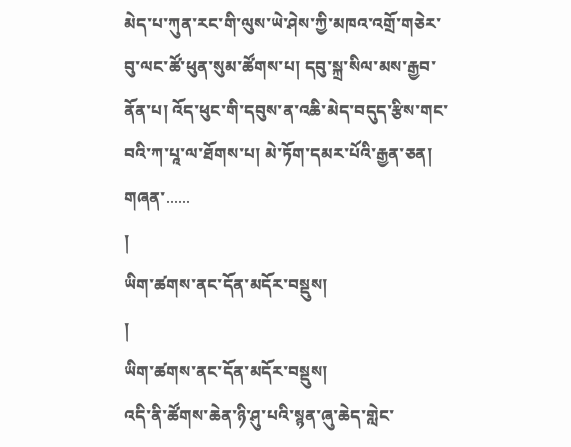མེད་པ་ཀུན་རང་གི་ལུས་ཡེ་ཤེས་ཀྱི་མཁའ་འགྲོ་གཅེར་བུ་ལང་ཚོ་ཕུན་སུམ་ཚོགས་པ། དབུ་སྐྲ་སིལ་མས་རྒྱབ་ནོན་པ། འོད་ཕུང་གི་དབུས་ན་འཆི་མེད་བདུད་རྩིས་གང་བའི་ཀ་པཱ་ལ་ཐོགས་པ། མེ་ཏོག་དམར་པོའི་རྒྱན་ཅན། གཞན་......
།
ཡིག་ཚགས་ནང་དོན་མདོར་བསྡུས།
།
ཡིག་ཚགས་ནང་དོན་མདོར་བསྡུས།
འདི་ནི་ཚོགས་ཆེན་ཉི་ཤུ་པའི་སྙན་ཞུ་ཆེད་གླེང་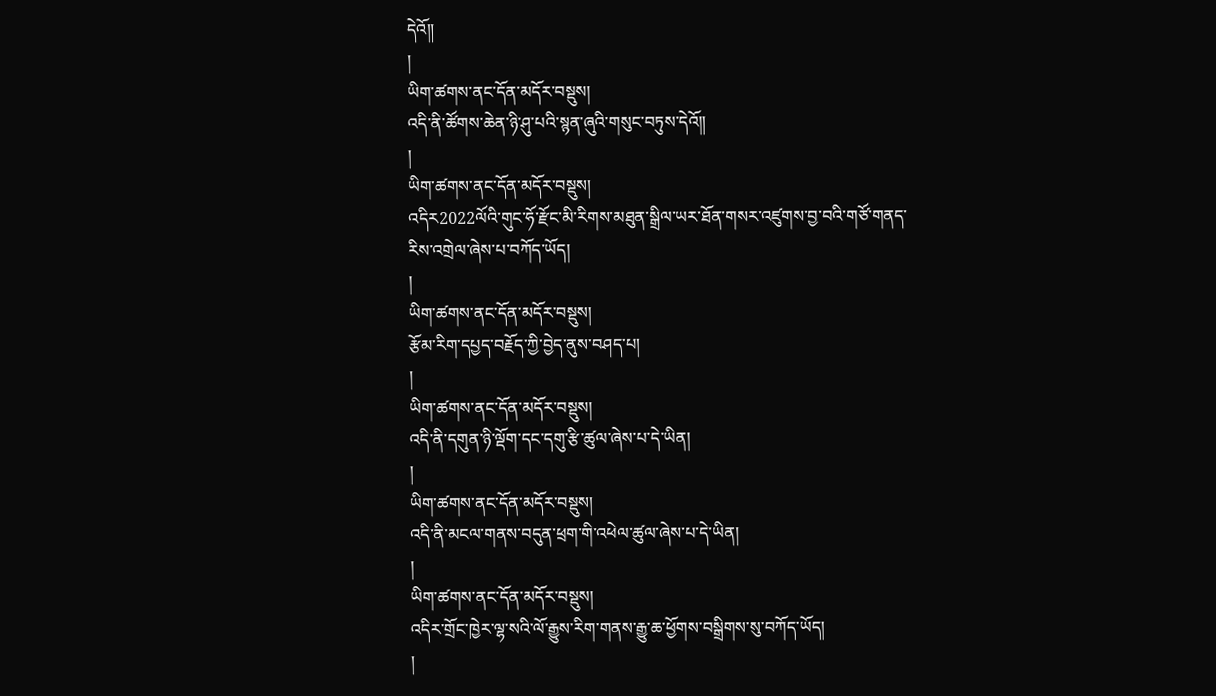དེའོ༎
།
ཡིག་ཚགས་ནང་དོན་མདོར་བསྡུས།
འདི་ནི་ཚོགས་ཆེན་ཉི་ཤུ་པའི་སྙན་ཞུའི་གསུང་བཏུས་དེའོ༎
།
ཡིག་ཚགས་ནང་དོན་མདོར་བསྡུས།
འདིར2022ལོའི་གུང་ཧོ་རྫོང་མི་རིགས་མཐུན་སྒྲིལ་ཡར་ཐོན་གསར་འཛུགས་བྱ་བའི་གཙོ་གནད་རིས་འགྲེལ་ཞེས་པ་བཀོད་ཡོད།
།
ཡིག་ཚགས་ནང་དོན་མདོར་བསྡུས།
རྩོམ་རིག་དཔྱད་བརྗོད་ཀྱི་བྱེད་ནུས་བཤད་པ།
།
ཡིག་ཚགས་ནང་དོན་མདོར་བསྡུས།
འདི་ནི་དགུན་ཉི་ལྡོག་དང་དགུ་རྩི་ཚུལ་ཞེས་པ་དེ་ཡིན།
།
ཡིག་ཚགས་ནང་དོན་མདོར་བསྡུས།
འདི་ནི་མངལ་གནས་བདུན་ཕྲག་གི་འཕེལ་ཚུལ་ཞེས་པ་དེ་ཡིན།
།
ཡིག་ཚགས་ནང་དོན་མདོར་བསྡུས།
འདིར་གྲོང་ཁྱེར་ལྷ་སའི་ལོ་རྒྱུས་རིག་གནས་རྒྱུ་ཆ་ཕྱོགས་བསྒྲིགས་སུ་བཀོད་ཡོད།
།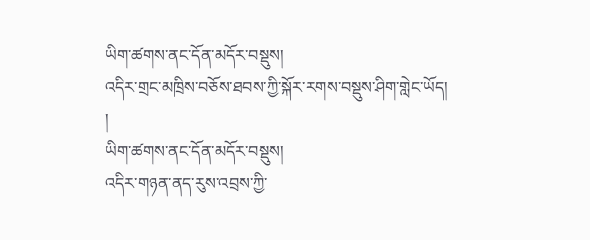ཡིག་ཚགས་ནང་དོན་མདོར་བསྡུས།
འདིར་གྲང་མཁྲིས་བཅོས་ཐབས་ཀྱི་སྐོར་རགས་བསྡུས་ཤིག་གླེང་ཡོད།
།
ཡིག་ཚགས་ནང་དོན་མདོར་བསྡུས།
འདིར་གཉན་ནད་རུས་འབྲས་ཀྱི་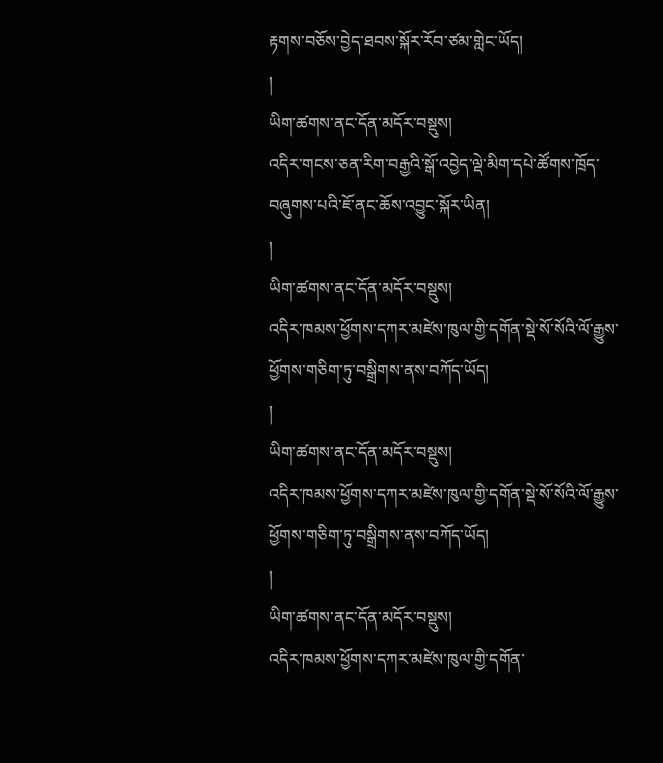རྟགས་བཅོས་བྱེད་ཐབས་སྐོར་རོབ་ཙམ་གླེང་ཡོད།
།
ཡིག་ཚགས་ནང་དོན་མདོར་བསྡུས།
འདིར་གངས་ཅན་རིག་བརྒྱའི་སྒོ་འབྱེད་ལྡེ་མིག་དཔེ་ཚོགས་ཁྲོད་བཞུགས་པའི་ཇོ་ནང་ཆོས་འབྱུང་སྐོར་ཡིན།
།
ཡིག་ཚགས་ནང་དོན་མདོར་བསྡུས།
འདིར་ཁམས་ཕྱོགས་དཀར་མཛེས་ཁུལ་གྱི་དགོན་སྡེ་སོ་སོའི་ལོ་རྒྱུས་ཕྱོགས་གཅིག་ཏུ་བསྒྲིགས་ནས་བཀོད་ཡོད།
།
ཡིག་ཚགས་ནང་དོན་མདོར་བསྡུས།
འདིར་ཁམས་ཕྱོགས་དཀར་མཛེས་ཁུལ་གྱི་དགོན་སྡེ་སོ་སོའི་ལོ་རྒྱུས་ཕྱོགས་གཅིག་ཏུ་བསྒྲིགས་ནས་བཀོད་ཡོད།
།
ཡིག་ཚགས་ནང་དོན་མདོར་བསྡུས།
འདིར་ཁམས་ཕྱོགས་དཀར་མཛེས་ཁུལ་གྱི་དགོན་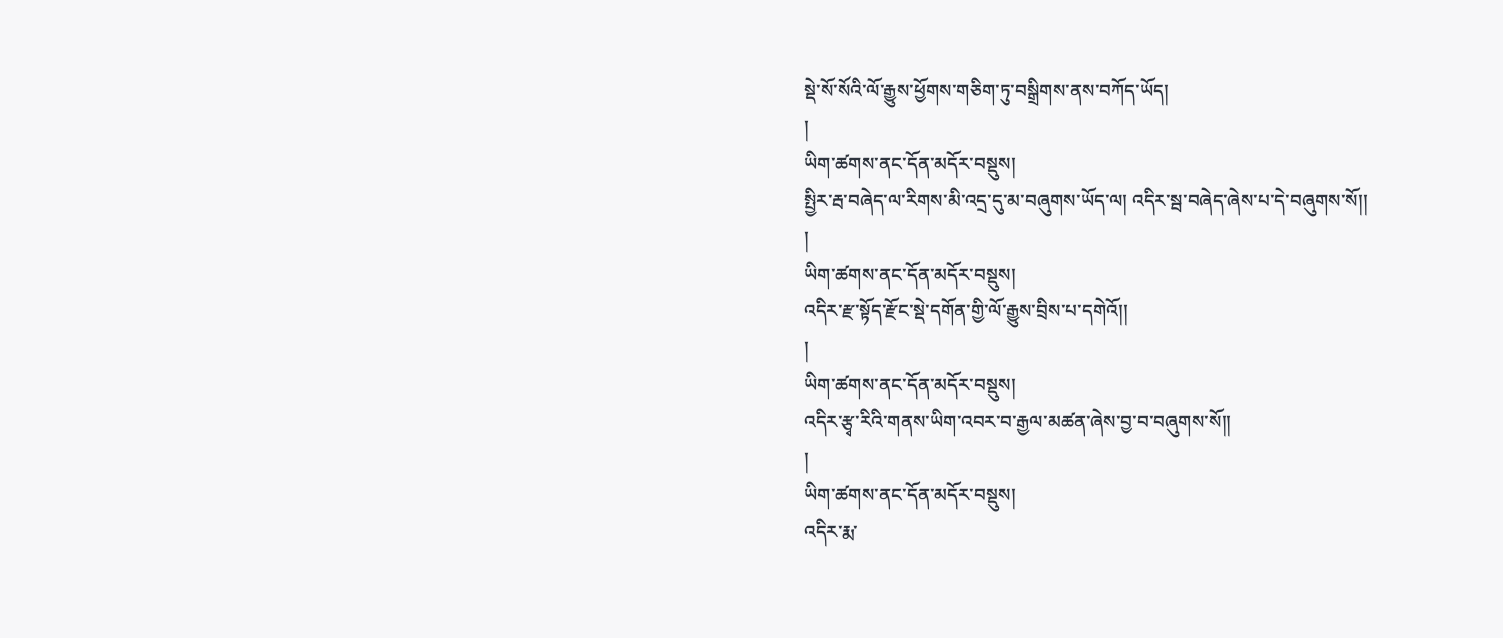སྡེ་སོ་སོའི་ལོ་རྒྱུས་ཕྱོགས་གཅིག་ཏུ་བསྒྲིགས་ནས་བཀོད་ཡོད།
།
ཡིག་ཚགས་ནང་དོན་མདོར་བསྡུས།
སྤྱིར་རྦ་བཞེད་ལ་རིགས་མི་འདྲ་དུ་མ་བཞུགས་ཡོད་ལ། འདིར་སྦ་བཞེད་ཞེས་པ་དེ་བཞུགས་སོ།།
།
ཡིག་ཚགས་ནང་དོན་མདོར་བསྡུས།
འདིར་རྫ་སྟོད་རྫོང་སྡེ་དགོན་གྱི་ལོ་རྒྱུས་བྲིས་པ་དགེའོ།།
།
ཡིག་ཚགས་ནང་དོན་མདོར་བསྡུས།
འདིར་རྩྭ་རིའི་གནས་ཡིག་འབར་བ་རྒྱལ་མཚན་ཞེས་བྱ་བ་བཞུགས་སོ།།
།
ཡིག་ཚགས་ནང་དོན་མདོར་བསྡུས།
འདིར་རྨ་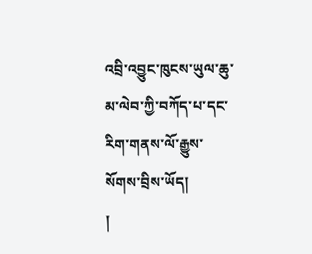འབྲི་འབྱུང་ཁུངས་ཡུལ་ཆུ་མ་ལེབ་ཀྱི་བཀོད་པ་དང་རིག་གནས་ལོ་རྒྱུས་སོགས་བྲིས་ཡོད།
།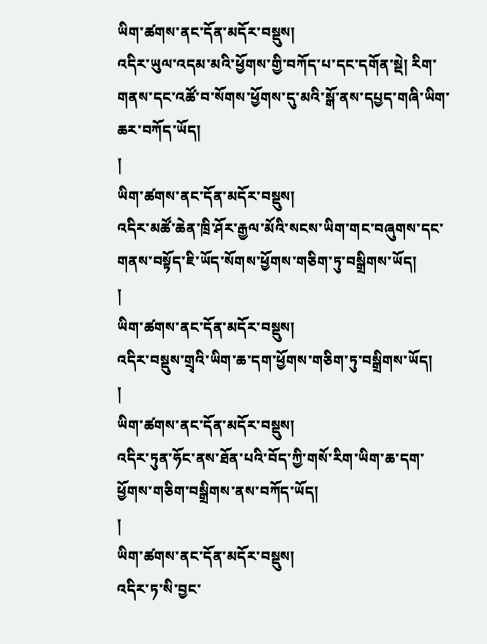ཡིག་ཚགས་ནང་དོན་མདོར་བསྡུས།
འདིར་ཡུལ་འདམ་མའི་ཕྱོགས་གྱི་བཀོད་པ་དང་དགོན་སྡེ། རིག་གནས་དང་འཚོ་བ་སོགས་ཕྱོགས་དུ་མའི་སྒོ་ནས་དཔྱད་གཞི་ཡིག་ཆར་བཀོད་ཡོད།
།
ཡིག་ཚགས་ནང་དོན་མདོར་བསྡུས།
འདིར་མཚོ་ཆེན་ཁྲི་ཤོར་རྒྱལ་མོའི་སངས་ཡིག་གང་བཞུགས་དང་གནས་བསྟོད་ཇི་ཡོད་སོགས་ཕྱོགས་གཅིག་ཏུ་བསྒྲིགས་ཡོད།
།
ཡིག་ཚགས་ནང་དོན་མདོར་བསྡུས།
འདིར་བསྡུས་གྲྭའི་ཡིག་ཆ་དག་ཕྱོགས་གཅིག་ཏུ་བསྒྲིགས་ཡོད།
།
ཡིག་ཚགས་ནང་དོན་མདོར་བསྡུས།
འདིར་ཏུན་ཧོང་ནས་ཐོན་པའི་བོད་ཀྱི་གསོ་རིག་ཡིག་ཆ་དག་ཕྱོགས་གཅིག་བསྒྲིགས་ནས་བཀོད་ཡོད།
།
ཡིག་ཚགས་ནང་དོན་མདོར་བསྡུས།
འདིར་ཏ་སི་བྱང་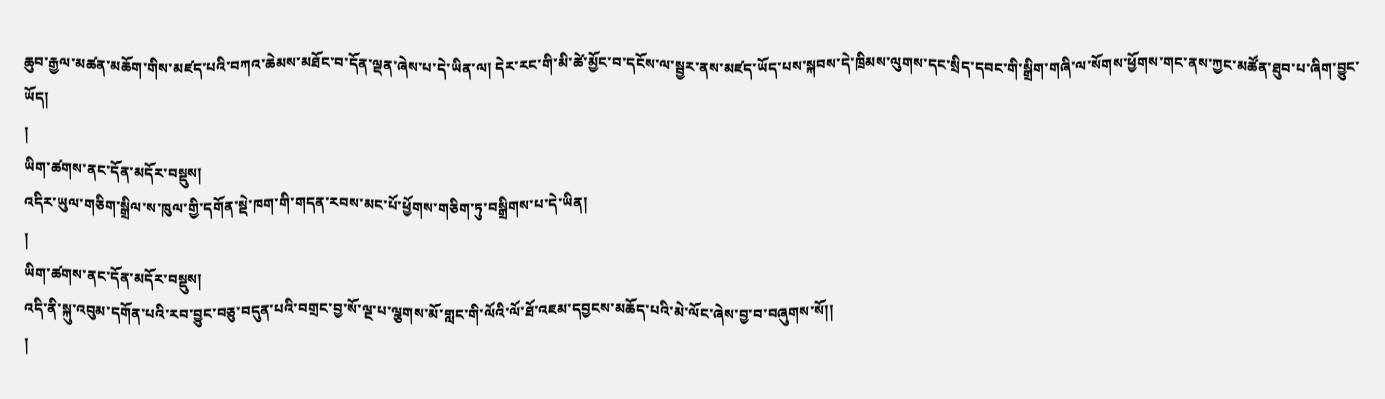ཆུབ་རྒྱལ་མཚན་མཆོག་གིས་མཛད་པའི་བཀའ་ཆེམས་མཐོང་བ་དོན་ལྡན་ཞེས་པ་དེ་ཡིན་ལ། དེར་རང་གི་མི་ཚེ་མྱོང་བ་དངོས་ལ་སྦྱར་ནས་མཛད་ཡོད་པས་སྐབས་དེ་ཁྲིམས་ལུགས་དང་སྲིད་དབང་གི་སྒྲིག་གཞི་ལ་སོགས་ཕྱོགས་གང་ནས་ཀྱང་མཚོན་ཐུབ་པ་ཞིག་བྱུང་ཡོད།
།
ཡིག་ཚགས་ནང་དོན་མདོར་བསྡུས།
འདིར་ཡུལ་གཅིག་སྒྲིལ་ས་ཁུལ་གྱི་དགོན་སྡེ་ཁག་གི་གདན་རབས་མང་པོ་ཕྱོགས་གཅིག་ཏུ་བསྒྲིགས་པ་དེ་ཡིན།
།
ཡིག་ཚགས་ནང་དོན་མདོར་བསྡུས།
འདི་ནི་སྐུ་འབུམ་དགོན་པའི་རབ་བྱུང་བཅུ་བདུན་པའི་བགྲང་བྱ་སོ་ལྔ་པ་ལྕགས་མོ་གླང་གི་ལོའི་ལོ་ཐོ་འཇམ་དབྱངས་མཆོད་པའི་མེ་ལོང་ཞེས་བྱ་བ་བཞུགས་སོ།།
།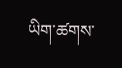ཡིག་ཚགས་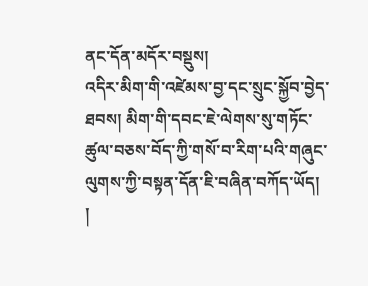ནང་དོན་མདོར་བསྡུས།
འདིར་མིག་གི་འཛེམས་བྱ་དང་སྲུང་སྐྱོབ་བྱེད་ཐབས། མིག་གི་དབང་ཇེ་ལེགས་སུ་གཏོང་ཚུལ་བཅས་བོད་ཀྱི་གསོ་བ་རིག་པའི་གཞུང་ལུགས་ཀྱི་བསྟན་དོན་ཇི་བཞིན་བཀོད་ཡོད།
།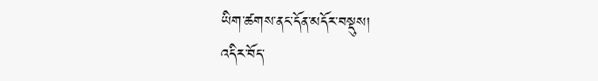ཡིག་ཚགས་ནང་དོན་མདོར་བསྡུས།
འདིར་བོད་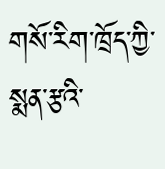གསོ་རིག་ཁྲོད་ཀྱི་སྨན་རྩའི་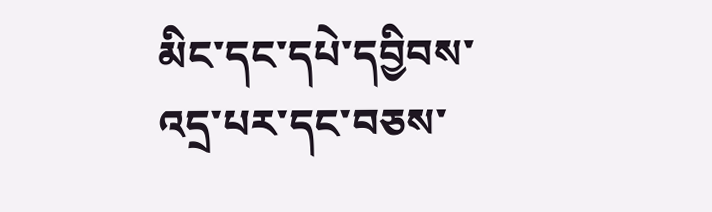མིང་དང་དཔེ་དབྱིབས་འདྲ་པར་དང་བཅས་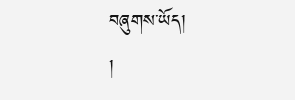བཞུགས་ཡོད།
།